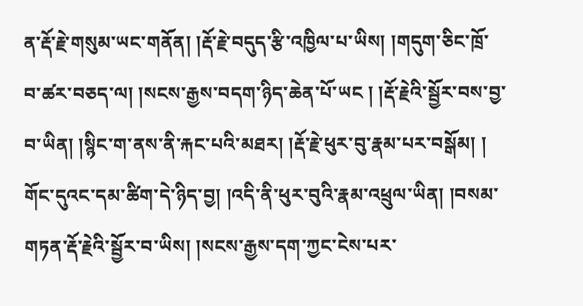ན་རྡོ་རྗེ་གསུམ་ཡང་གནོན། །རྡོ་རྗེ་བདུད་རྩི་འཁྱིལ་པ་ཡིས། །གདུག་ཅིང་ཁྲོ་བ་ཚར་བཅད་ལ། །སངས་རྒྱས་བདག་ཉིད་ཆེན་པོ་ཡང ། །རྡོ་རྗེའི་སྦྱོར་བས་བྱ་བ་ཡིན། །སྙིང་ག་ནས་ནི་རྐང་པའི་མཐར། །རྡོ་རྗེ་ཕུར་བུ་རྣམ་པར་བསྒོམ། ། གོང་དུའང་དམ་ཚིག་དེ་ཉིད་བྱ། །འདི་ནི་ཕུར་བུའི་རྣམ་འཕྲུལ་ཡིན། །བསམ་གཏན་རྡོ་རྗེའི་སྦྱོར་བ་ཡིས། །སངས་རྒྱས་དག་ཀྱང་ངེས་པར་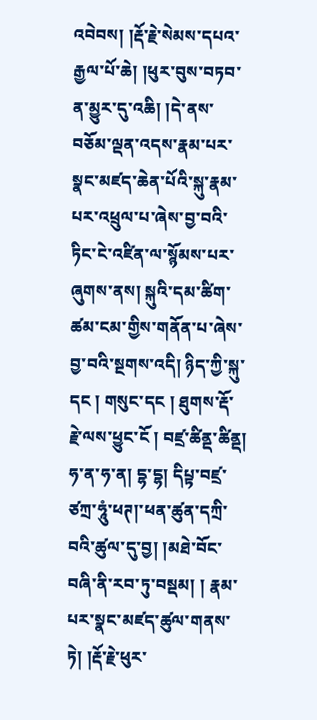འབེབས། །རྡོ་རྗེ་སེམས་དཔའ་རྒྱལ་པོ་ཆེ། །ཕུར་བུས་བཏབ་ན་མྱུར་དུ་འཆི། །དེ་ནས་བཅོམ་ལྡན་འདས་རྣམ་པར་སྣང་མཛད་ཆེན་པོའི་སྐུ་རྣམ་པར་འཕྲུལ་པ་ཞེས་བྱ་བའི་ཏིང་ངེ་འཛིན་ལ་སྙོམས་པར་ཞུགས་ནས། སྐུའི་དམ་ཚིག་ཚམ་ངམ་གྱིས་གནོན་པ་ཞེས་བྱ་བའི་སྔགས་འདི། ཉིད་ཀྱི་སྐུ་དང ། གསུང་དང ། ཐུགས་རྡོ་རྗེ་ལས་ཕྱུང་ངོ ། བཛྲ་ཚིནྡ་ཚིནྡ། ཧ་ན་ཧ་ན། དྷ་དྷ། དིཔྟ་བཛྲ་ཙཀྲ་ཧཱུཾ་ཕཊ།་ཕན་ཚུན་དཀྲི་བའི་ཚུལ་དུ་བྱ། །མཐེ་བོང་བཞི་ནི་རབ་ཏུ་བསྡམ། ། རྣམ་པར་སྣང་མཛད་ཚུལ་གནས་ཏེ། །རྡོ་རྗེ་ཕུར་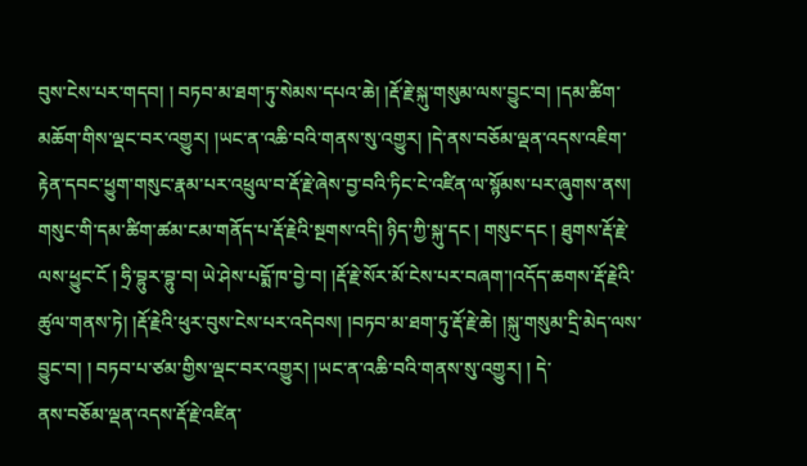བུས་ངེས་པར་གདབ། ། བཏབ་མ་ཐག་ཏུ་སེམས་དཔའ་ཆེ། །རྡོ་རྗེ་སྐུ་གསུམ་ལས་བྱུང་བ། །དམ་ཚིག་མཆོག་གིས་ལྡང་བར་འགྱུར། །ཡང་ན་འཆི་བའི་གནས་སུ་འགྱུར། །དེ་ནས་བཅོམ་ལྡན་འདས་འཇིག་རྟེན་དབང་ཕྱུག་གསུང་རྣམ་པར་འཕྲུལ་བ་རྡོ་རྗེ་ཞེས་བྱ་བའི་ཏིང་ངེ་འཛིན་ལ་སྙོམས་པར་ཞུགས་ནས། གསུང་གི་དམ་ཚིག་ཚམ་ངམ་གནོད་པ་རྡོ་རྗེའི་སྔགས་འདི། ཉིད་ཀྱི་སྐུ་དང ། གསུང་དང ། ཐུགས་རྡོ་རྗེ་ལས་ཕྱུང་ངོ ། ཧྲི་བྷུར་བྷུ་བ། ཡེ་ཤེས་པདྨོ་ཁ་བྱེ་བ། །རྡོ་རྗེ་སོར་མོ་ངེས་པར་བཞག་།འདོད་ཆགས་རྡོ་རྗེའི་ཚུལ་གནས་ཏེ། །རྡོ་རྗེའི་ཕུར་བུས་ངེས་པར་འདེབས། །བཏབ་མ་ཐག་ཏུ་རྡོ་རྗེ་ཆེ། །སྐུ་གསུམ་དྲི་མེད་ལས་བྱུང་བ། ། བཏབ་པ་ཙམ་གྱིས་ལྡང་བར་འགྱུར། །ཡང་ན་འཆི་བའི་གནས་སུ་འགྱུར། ། དེ་
ནས་བཅོམ་ལྡན་འདས་རྡོ་རྗེ་འཛིན་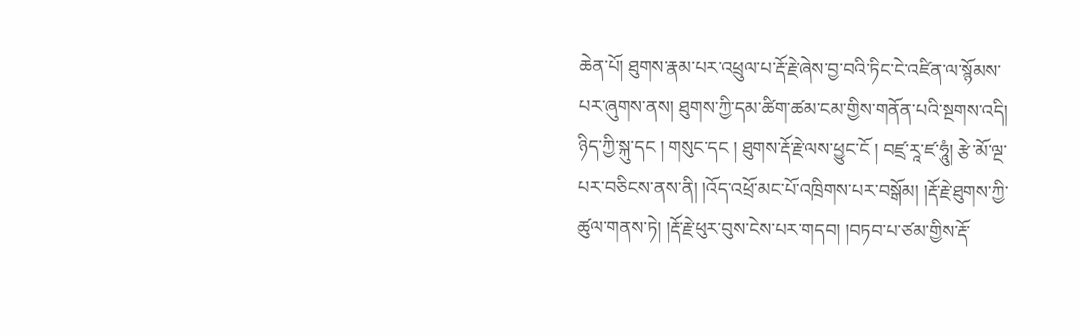ཆེན་པོ། ཐུགས་རྣམ་པར་འཕྲུལ་པ་རྡོ་རྗེ་ཞེས་བྱ་བའི་ཏིང་ངེ་འཛིན་ལ་སྙོམས་པར་ཞུགས་ནས། ཐུགས་ཀྱི་དམ་ཚིག་ཚམ་ངམ་གྱིས་གནོན་པའི་སྔགས་འདི། ཉིད་ཀྱི་སྐུ་དང ། གསུང་དང ། ཐུགས་རྡོ་རྗེ་ལས་ཕྱུང་ངོ ། བཛྲ་རཱ་ཛ་ཧཱུཾ། རྩེ་མོ་ལྔ་པར་བཅིངས་ནས་ནི། །འོད་འཕྲོ་མང་པོ་འཁྲིགས་པར་བསྒོམ། །རྡོ་རྗེ་ཐུགས་ཀྱི་ཚུལ་གནས་ཏེ། །རྡོ་རྗེ་ཕུར་བུས་ངེས་པར་གདབ། །བཏབ་པ་ཙམ་གྱིས་རྡོ་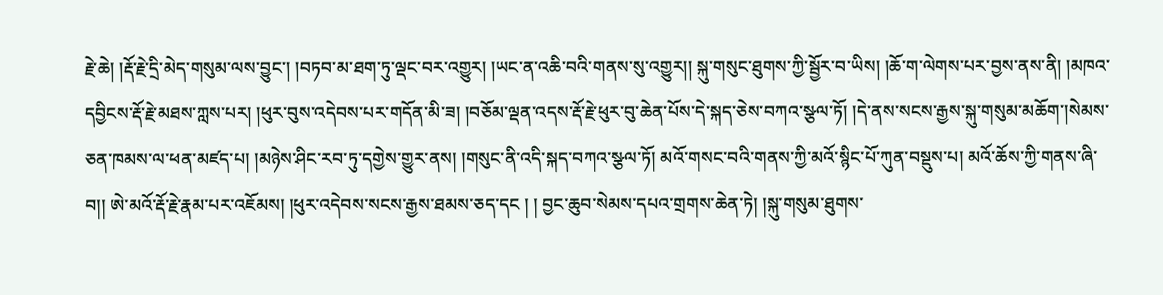རྗེ་ཆེ། །རྡོ་རྗེ་དྲི་མེད་གསུམ་ལས་བྱུང་། །བཏབ་མ་ཐག་ཏུ་ལྡང་བར་འགྱུར། །ཡང་ན་འཆི་བའི་གནས་སུ་འགྱུར།། སྐུ་གསུང་ཐུགས་ཀྱི་སྦྱོར་བ་ཡིས། །ཆོ་ག་ལེགས་པར་བྱས་ནས་ནི། །མཁའ་དབྱིངས་རྡོ་རྗེ་མཐས་ཀླས་པར། །ཕུར་བུས་འདེབས་པར་གདོན་མི་ཟ། །བཅོམ་ལྡན་འདས་རྡོ་རྗེ་ཕུར་བུ་ཆེན་པོས་དེ་སྐད་ཅེས་བཀའ་སྩལ་ཏོ། །དེ་ནས་སངས་རྒྱས་སྐུ་གསུམ་མཆོག་།སེམས་ཅན་ཁམས་ལ་ཕན་མཛད་པ། །མཉེས་ཤིང་རབ་ཏུ་དགྱེས་གྱུར་ནས། །གསུང་ནི་འདི་སྐད་བཀའ་སྩལ་ཏོ། མའོ་གསང་བའི་གནས་ཀྱི་མའོ་སྙིང་པོ་ཀུན་བསྡུས་པ། མའོ་ཆོས་ཀྱི་གནས་ཞི་བ།། ཨེ་མའོ་རྡོ་རྗེ་རྣམ་པར་འཇོམས། །ཕུར་འདེབས་སངས་རྒྱས་ཐམས་ཅད་དང ། ། བྱང་ཆུབ་སེམས་དཔའ་གྲགས་ཆེན་ཏེ། །སྐུ་གསུམ་ཐུགས་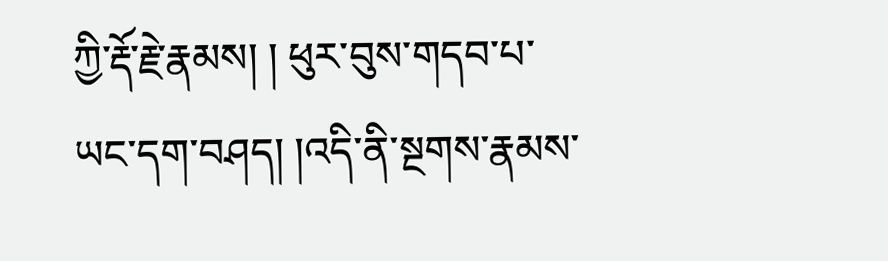ཀྱི་རྡོ་རྗེ་རྣམས། ། ཕུར་བུས་གདབ་པ་ཡང་དག་བཤད། །འདི་ནི་སྔགས་རྣམས་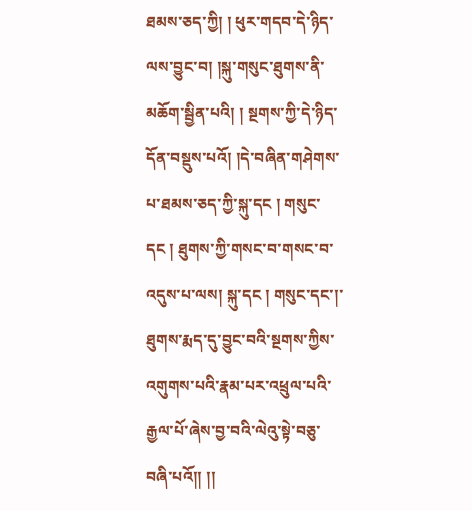ཐམས་ཅད་ཀྱི། ། ཕུར་གདབ་དེ་ཉིད་ལས་བྱུང་བ། །སྐུ་གསུང་ཐུགས་ནི་མཆོག་སྦྱིན་པའི། ། སྔགས་ཀྱི་དེ་ཉིད་དོན་བསྡུས་པའོ། །དེ་བཞིན་གཤེགས་པ་ཐམས་ཅད་ཀྱི་སྐུ་དང ། གསུང་དང ། ཐུགས་ཀྱི་གསང་བ་གསང་བ་འདུས་པ་ལས། སྐུ་དང ། གསུང་དང་།་ཐུགས་རྨད་དུ་བྱུང་བའི་སྔགས་ཀྱིས་འགུགས་པའི་རྣམ་པར་འཕྲུལ་པའི་རྒྱལ་པོ་ཞེས་བྱ་བའི་ལེའུ་སྟེ་བཅུ་བཞི་པའོ།། །།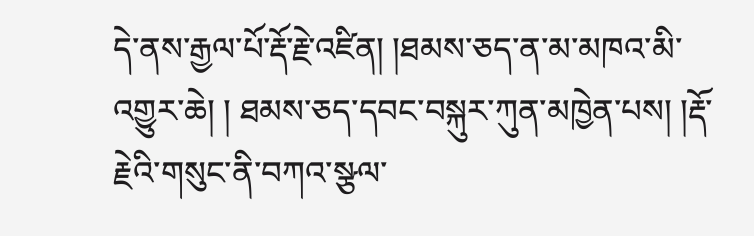དེ་ནས་རྒྱལ་པོ་རྡོ་རྗེ་འཛིན། །ཐམས་ཅད་ན་མ་མཁའ་མི་འགྱུར་ཆེ། ། ཐམས་ཅད་དབང་བསྐུར་ཀུན་མཁྱེན་པས། །རྡོ་རྗེའི་གསུང་ནི་བཀའ་སྩལ་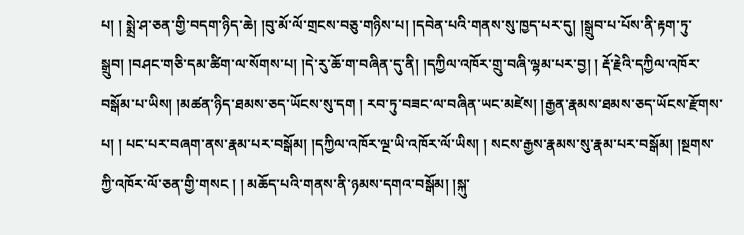པ། ། སྨྲེ་ཤ་ཅན་གྱི་བདག་ཉིད་ཆེ། །བུ་མོ་ལོ་གྲངས་བཅུ་གཉིས་པ། །དབེན་པའི་གནས་སུ་ཁྱད་པར་དུ། །སྒྲུབ་པ་པོས་ནི་རྟག་ཏུ་སྒྲུབ། །བཤང་གཅི་དམ་ཚིག་ལ་སོགས་པ། །དེ་རུ་ཆོ་ག་བཞིན་དུ་ནི། །དཀྱིལ་འཁོར་གྲུ་བཞི་ལྷམ་པར་བྱ། ། རྡོ་རྗེའི་དཀྱིལ་འཁོར་བསྒོམ་པ་ཡིས། །མཚན་ཉིད་ཐམས་ཅད་ཡོངས་སུ་དག ། རབ་ཏུ་བཟང་ལ་བཞིན་ཡང་མཛེས། །རྒྱན་རྣམས་ཐམས་ཅད་ཡོངས་རྫོགས་པ། ། པང་པར་བཞག་ནས་རྣམ་པར་བསྒོམ། །དཀྱིལ་འཁོར་ལྔ་ཡི་འཁོར་ལོ་ཡིས། ། སངས་རྒྱས་རྣམས་སུ་རྣམ་པར་བསྒོམ། །སྔགས་ཀྱི་འཁོར་ལོ་ཅན་གྱི་གསང ། ། མཆོད་པའི་གནས་ནི་ཉམས་དགའ་བསྒོམ། །སྐུ་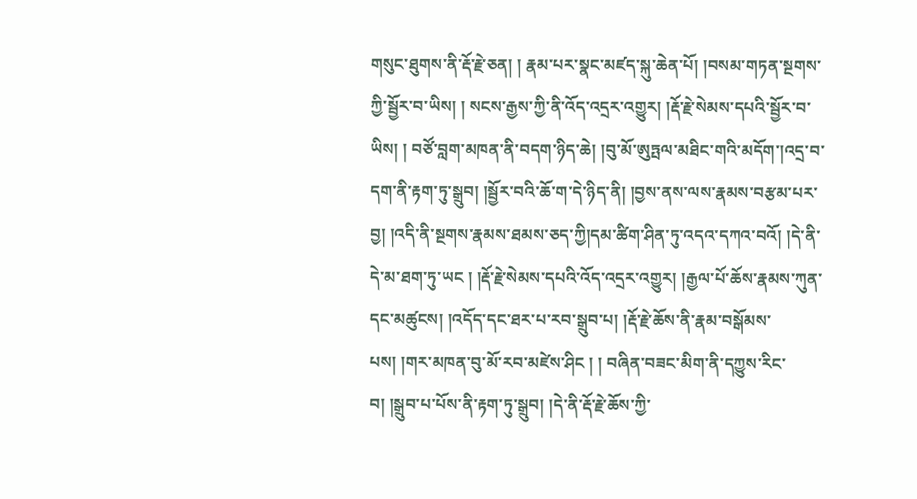གསུང་ཐུགས་ནི་རྡོ་རྗེ་ཅན། ། རྣམ་པར་སྣང་མཛད་སྐུ་ཆེན་པོ། །བསམ་གཏན་སྔགས་ཀྱི་སྦྱོར་བ་ཡིས། ། སངས་རྒྱས་ཀྱི་ནི་འོད་འདྲར་འགྱུར། །རྡོ་རྗེ་སེམས་དཔའི་སྦྱོར་བ་ཡིས། ། བཙོ་བླག་མཁན་ནི་བདག་ཉིད་ཆེ། །བུ་མོ་ཨུཏྤལ་མཐིང་གའི་མདོག་།འདྲ་བ་དག་ནི་རྟག་ཏུ་སྒྲུབ། །སྦྱོར་བའི་ཆོ་ག་དེ་ཉིད་ནི། །བྱས་ནས་ལས་རྣམས་བརྩམ་པར་བྱ། །འདི་ནི་སྔགས་རྣམས་ཐམས་ཅད་ཀྱི།དམ་ཚིག་ཤིན་ཏུ་འདའ་དཀའ་བའོ། །དེ་ནི་དེ་མ་ཐག་ཏུ་ཡང ། །རྡོ་རྗེ་སེམས་དཔའི་འོད་འདྲར་འགྱུར། །རྒྱལ་པོ་ཆོས་རྣམས་ཀུན་དང་མཚུངས། །འདོད་དང་ཐར་པ་རབ་སྒྲུབ་པ། །རྡོ་རྗེ་ཆོས་ནི་རྣམ་བསྒོམས་པས། །གར་མཁན་བུ་མོ་རབ་མཛེས་ཤིང ། ། བཞིན་བཟང་མིག་ནི་དཀྱུས་རིང་བ། །སྒྲུབ་པ་པོས་ནི་རྟག་ཏུ་སྒྲུབ། །དེ་ནི་རྡོ་རྗེ་ཆོས་ཀྱི་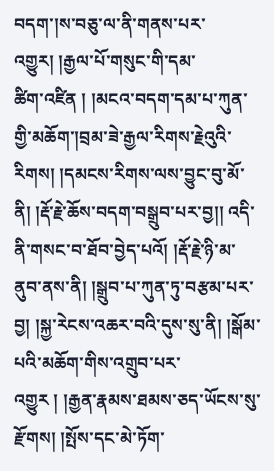བདག་།ས་བཅུ་ལ་ནི་གནས་པར་འགྱུར། །རྒྱལ་པོ་གསུང་གི་དམ་
ཚིག་འཛིན ། །མངའ་བདག་དམ་པ་ཀུན་གྱི་མཆོག་།བྲམ་ཟེ་རྒྱལ་རིགས་རྗེའུའི་རིགས། །དམངས་རིགས་ལས་བྱུང་བུ་མོ་ནི། །རྡོ་རྗེ་ཆོས་བདག་བསྒྲུབ་པར་བྱ།། འདི་ནི་གསང་བ་ཐོབ་བྱེད་པའོ། །རྡོ་རྗེ་ཉི་མ་ནུབ་ནས་ནི། །སྒྲུབ་པ་ཀུན་ཏུ་བརྩམ་པར་བྱ། །སྐྱ་རེངས་འཆར་བའི་དུས་སུ་ནི། །སྒོམ་པའི་མཆོག་གིས་འགྲུབ་པར་འགྱུར ། །རྒྱན་རྣམས་ཐམས་ཅད་ཡོངས་སུ་རྫོགས། །སྤོས་དང་མེ་ཏོག་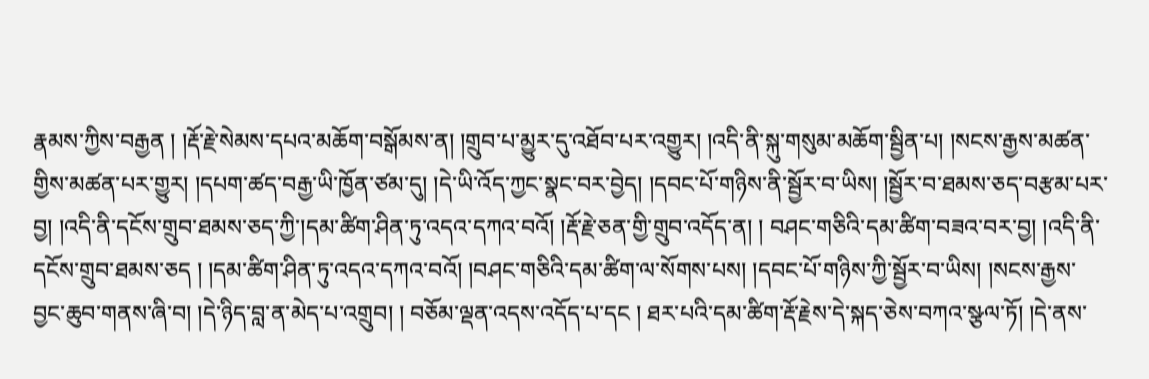རྣམས་ཀྱིས་བརྒྱན ། །རྡོ་རྗེ་སེམས་དཔའ་མཆོག་བསྒོམས་ན། །གྲུབ་པ་མྱུར་དུ་འཐོབ་པར་འགྱུར། །འདི་ནི་སྐུ་གསུམ་མཆོག་སྦྱིན་པ། །སངས་རྒྱས་མཚན་གྱིས་མཚན་པར་གྱུར། །དཔག་ཚད་བརྒྱ་ཡི་ཁྱོན་ཙམ་དུ། །དེ་ཡི་འོད་ཀྱང་སྣང་བར་བྱེད། །དབང་པོ་གཉིས་ནི་སྦྱོར་བ་ཡིས། །སྦྱོར་བ་ཐམས་ཅད་བརྩམ་པར་བྱ། །འདི་ནི་དངོས་གྲུབ་ཐམས་ཅད་ཀྱི་།དམ་ཚིག་ཤིན་ཏུ་འདའ་དཀའ་བའོ། །རྡོ་རྗེ་ཅན་གྱི་གྲུབ་འདོད་ན། ། བཤང་གཅིའི་དམ་ཚིག་བཟའ་བར་བྱ། །འདི་ནི་དངོས་གྲུབ་ཐམས་ཅད ། །དམ་ཚིག་ཤིན་ཏུ་འདའ་དཀའ་བའོ། །བཤང་གཅིའི་དམ་ཚིག་ལ་སོགས་པས། །དབང་པོ་གཉིས་ཀྱི་སྦྱོར་བ་ཡིས། །སངས་རྒྱས་བྱང་ཆུབ་གནས་ཞི་བ། །དེ་ཉིད་བླ་ན་མེད་པ་འགྲུབ། ། བཅོམ་ལྡན་འདས་འདོད་པ་དང ། ཐར་པའི་དམ་ཚིག་རྡོ་རྗེས་དེ་སྐད་ཅེས་བཀའ་སྩལ་ཏོ། །དེ་ནས་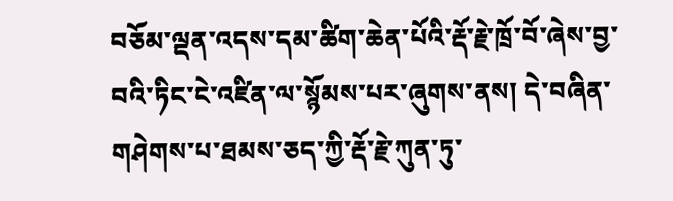བཅོམ་ལྡན་འདས་དམ་ཚིག་ཆེན་པོའི་རྡོ་རྗེ་ཁྲོ་བོ་ཞེས་བྱ་བའི་ཏིང་ངེ་འཛིན་ལ་སྙོམས་པར་ཞུགས་ནས། དེ་བཞིན་གཤེགས་པ་ཐམས་ཅད་ཀྱི་རྡོ་རྗེ་ཀུན་ཏུ་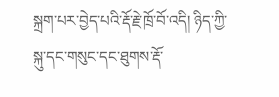སྐྲག་པར་བྱེད་པའི་རྡོ་རྗེ་ཁྲོ་བོ་འདི། ཉིད་ཀྱི་སྐུ་དང་གསུང་དང་ཐུགས་རྡོ་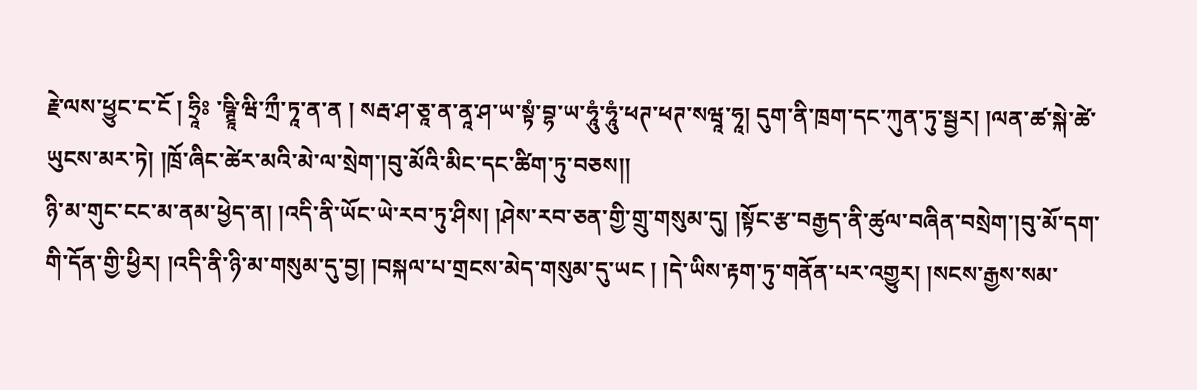རྗེ་ལས་ཕྱུང་ང་ངོ ། ཧྲཱིཿ ་ཥྚྲཱི་ཝི་ཀྲྀ་ཏཱ་ན་ན ། སརྦ་ཤ་ཅཱ་ན་ནཱ་ཤ་ཡ་སྟཾ་བྷ་ཡ་ཧཱུཾ་ཧཱུཾ་ཕཊ་ཕཊ་སཝཱ་ཧཱ། དུག་ནི་ཁྲག་དང་ཀུན་ཏུ་སྦྱར། །ལན་ཚ་སྐེ་ཚེ་ཡུངས་མར་ཏེ། །ཁྲོ་ཞིང་ཚེར་མའི་མེ་ལ་སྲེག་།བུ་མོའི་མིང་དང་ཚིག་ཏུ་བཅས།།
ཉི་མ་གུང་ངང་མ་ནམ་ཕྱེད་ན། །འདི་ནི་ཡོང་ཡེ་རབ་ཏུ་ཤིས། །ཤེས་རབ་ཅན་གྱི་གྲུ་གསུམ་དུ། །སྟོང་རྩ་བརྒྱད་ནི་ཚུལ་བཞིན་བསྲེག་།བུ་མོ་དག་གི་དོན་གྱི་ཕྱིར། །འདི་ནི་ཉི་མ་གསུམ་དུ་བྱ། །བསྐལ་པ་གྲངས་མེད་གསུམ་དུ་ཡང ། །དེ་ཡིས་རྟག་ཏུ་གནོན་པར་འགྱུར། །སངས་རྒྱས་སམ་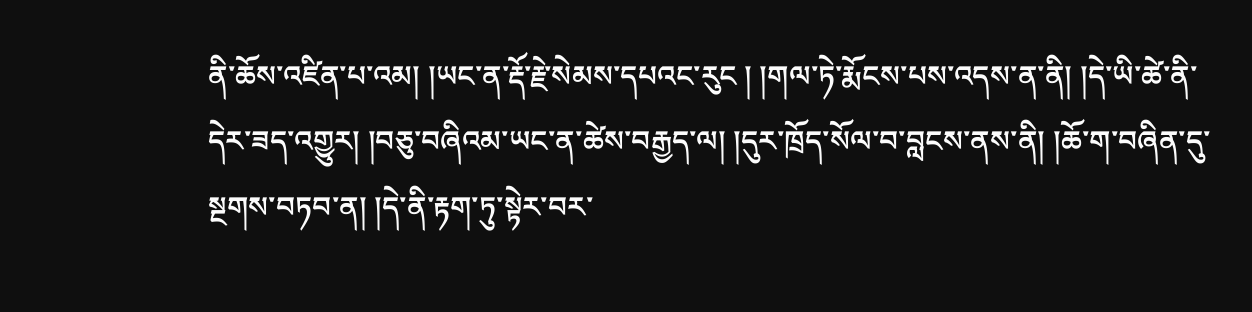ནི་ཆོས་འཛིན་པ་འམ། །ཡང་ན་རྡོ་རྗེ་སེམས་དཔའང་རུང ། །གལ་ཏེ་རྨོངས་པས་འདས་ན་ནི། །དེ་ཡི་ཚེ་ནི་དེར་ཟད་འགྱུར། །བཅུ་བཞིའམ་ཡང་ན་ཚེས་བརྒྱད་ལ། །དུར་ཁྲོད་སོལ་བ་བླངས་ནས་ནི། །ཆོ་ག་བཞིན་དུ་སྔགས་བཏབ་ན། །དེ་ནི་རྟག་ཏུ་སྟེར་བར་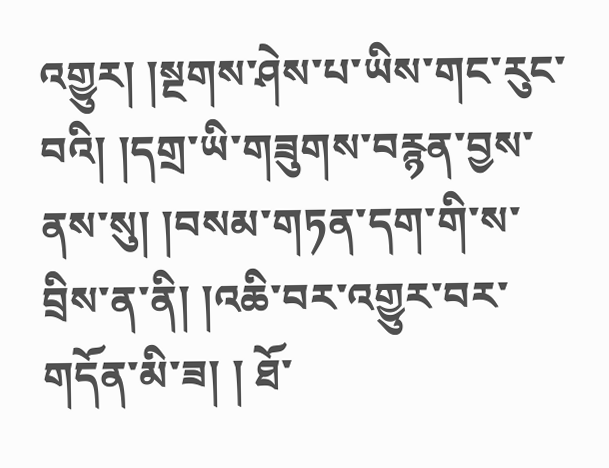འགྱུར། །སྔགས་ཤེས་པ་ཡིས་གང་རུང་བའི། །དགྲ་ཡི་གཟུགས་བརྙན་བྱས་ནས་སུ། །བསམ་གཏན་དག་གི་ས་བྲིས་ན་ནི། །འཆི་བར་འགྱུར་བར་གདོན་མི་ཟ། ། ཐོ་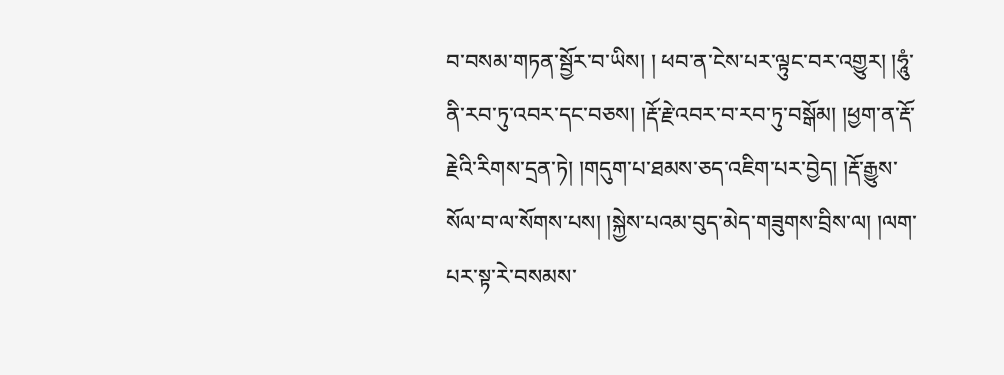བ་བསམ་གཏན་སྦྱོར་བ་ཡིས། ། ཕབ་ན་ངེས་པར་ལྟུང་བར་འགྱུར། །ཧཱུཾ་ནི་རབ་ཏུ་འབར་དང་བཅས། །རྡོ་རྗེ་འབར་བ་རབ་ཏུ་བསྒོམ། །ཕྱག་ན་རྡོ་རྗེའི་རིགས་དྲན་ཏེ། །གདུག་པ་ཐམས་ཅད་འཇིག་པར་བྱེད། །རྡོ་རྒྱུས་སོལ་བ་ལ་སོགས་པས། །སྐྱེས་པའམ་བུད་མེད་གཟུགས་བྲིས་ལ། །ལག་པར་སྟ་རེ་བསམས་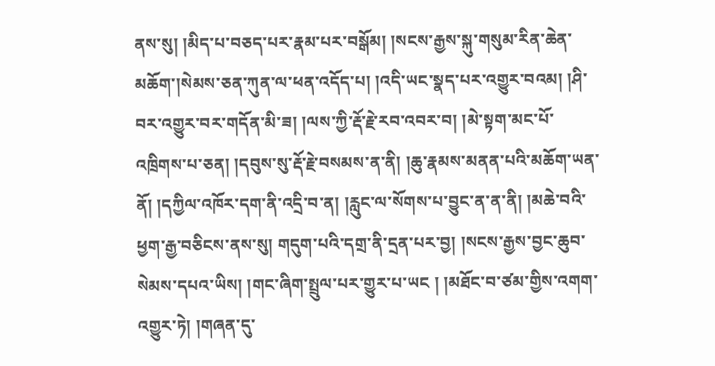ནས་སུ། །མིད་པ་བཅད་པར་རྣམ་པར་བསྒོམ། །སངས་རྒྱས་སྐུ་གསུམ་རིན་ཆེན་མཆོག་།སེམས་ཅན་ཀུན་ལ་ཕན་འདོད་པ། །འདི་ཡང་སྣད་པར་འགྱུར་བའམ། །ཤི་བར་འགྱུར་བར་གདོན་མི་ཟ། །ལས་ཀྱི་རྡོ་རྗེ་རབ་འབར་བ། །མེ་སྟག་མང་པོ་འཁྲིགས་པ་ཅན། །དབུས་སུ་རྡོ་རྗེ་བསམས་ན་ནི། །ཆུ་རྣམས་མནན་པའི་མཆོག་ཡན་ནོ། །དཀྱིལ་འཁོར་དག་ནི་འདྲི་བ་ན། །རླུང་ལ་སོགས་པ་བྱུང་ན་ན་ནི། །མཆེ་བའི་ཕྱག་རྒྱ་བཅིངས་ནས་སུ། གདུག་པའི་དགྲ་ནི་དྲན་པར་བྱ། །སངས་རྒྱས་བྱང་ཆུབ་སེམས་དཔའ་ཡིས། །གང་ཞིག་སྤྲུལ་པར་གྱུར་པ་ཡང ། །མཐོང་བ་ཙམ་གྱིས་འགག་འགྱུར་ཏེ། །གཞན་དུ་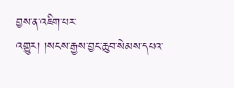བྱས་ན་འཇིག་པར་
འགྱུར། །སངས་རྒྱས་བྱང་ཆུབ་སེམས་དཔའ་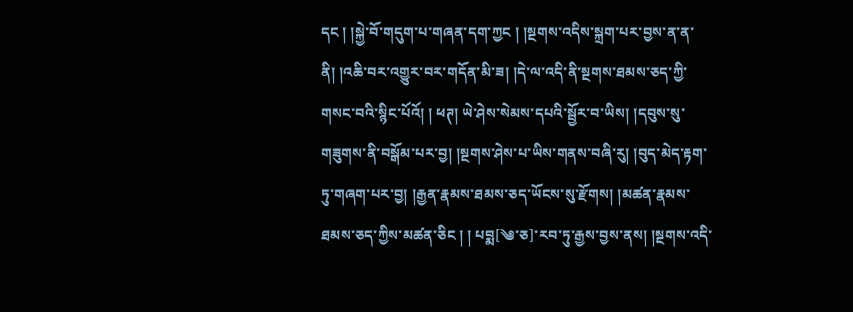དང ། །སྐྱེ་བོ་གདུག་པ་གཞན་དག་ཀྱང ། །སྔགས་འདིས་སྐྲག་པར་བྱས་ན་ན་ནི། །འཆི་བར་འགྱུར་བར་གདོན་མི་ཟ། །དེ་ལ་འདི་ནི་སྔགས་ཐམས་ཅད་ཀྱི་གསང་བའི་སྙིང་པོའོ། ། ཕཊ། ཡེ་ཤེས་སེམས་དཔའི་སྦྱོར་བ་ཡིས། །དབུས་སུ་གཟུགས་ནི་བསྒོམ་པར་བྱ། །སྔགས་ཤེས་པ་ཡིས་གནས་བཞི་རུ། །བུད་མེད་རྟག་ཏུ་གཞག་པར་བྱ། །རྒྱན་རྣམས་ཐམས་ཅད་ཡོངས་སུ་རྫོགས། །མཚན་རྣམས་ཐམས་ཅད་ཀྱིས་མཚན་ཅིང ། ། པབྨ[༄་ཅ]་རབ་ཏུ་རྒྱས་བྱས་ནས། །སྔགས་འདི་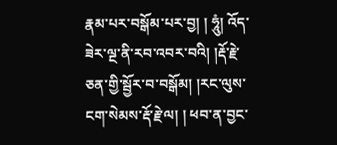རྣམ་པར་བསྒོམ་པར་བྱ། ། ཧཱུཾ། འོད་ཟེར་ལྔ་ནི་རབ་འབར་བའི། །རྡོ་རྗེ་ཅན་གྱི་སྦྱོར་བ་བསྒོམ། །རང་ལུས་ངག་སེམས་རྡོ་རྗེ་ལ། ། ཕབ་ན་བྱང་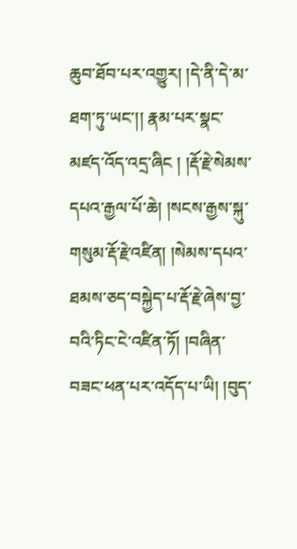ཆུབ་ཐོབ་པར་འགྱུར། །དེ་ནི་དེ་མ་ཐག་ཏུ་ཡང་།། རྣམ་པར་སྣང་མཛད་འོད་འདྲ་ཞིང ། །རྡོ་རྗེ་སེམས་དཔའ་རྒྱལ་པོ་ཆེ། །སངས་རྒྱས་སྐུ་གསུམ་རྡོ་རྗེ་འཛིན། །སེམས་དཔའ་ཐམས་ཅད་བསྐྱེད་པ་རྡོ་རྗེ་ཞེས་བྱ་བའི་ཏིང་ངེ་འཛིན་ཏོ། །བཞིན་བཟང་ཕན་པར་འདོད་པ་ཡི། །བུད་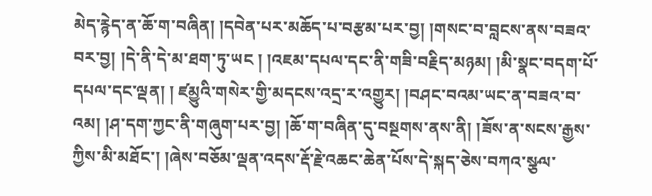མེད་རྙེད་ན་ཆོ་ག་བཞིན། །དབེན་པར་མཆོད་པ་བརྩམ་པར་བྱ། །གསང་བ་བླངས་ནས་བཟའ་བར་བྱ། །དེ་ནི་དེ་མ་ཐག་ཏུ་ཡང ། །འཇམ་དཔལ་དང་ནི་གཟི་བརྗིད་མཉམ། །མི་སྣང་བདག་པོ་དཔལ་དང་ལྡན། ། ཛམྱུའི་གསེར་གྱི་མདངས་འདྲ་ར་འགྱུར། །བཤང་བའམ་ཡང་ན་བཟའ་བ་འམ། །ཤ་དག་ཀྱང་ནི་གཞུག་པར་བྱ། །ཆོ་ག་བཞིན་དུ་བསྔགས་ནས་ནི། །ཟོས་ན་སངས་རྒྱས་ཀྱིས་མི་མཐོང་། །ཞེས་བཅོམ་ལྡན་འདས་རྡོ་རྗེ་འཆང་ཆེན་པོས་དེ་སྐད་ཅེས་བཀའ་སྩལ་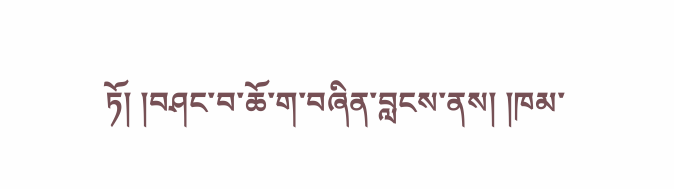ཏོ། །བཤང་བ་ཆོ་ག་བཞིན་བླངས་ནས། །ཁམ་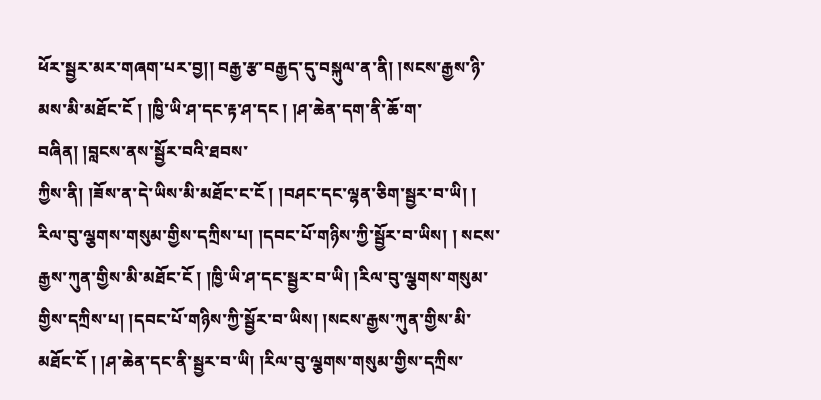ཕོར་སྦྱར་མར་གཞག་པར་བྱ།། བརྒྱ་རྩ་བརྒྱད་དུ་བསྐུལ་ན་ནི། །སངས་རྒྱས་ཉི་མས་མི་མཐོང་ངོ ། །ཁྱི་ཡི་ཤ་དང་རྟ་ཤ་དང ། །ཤ་ཆེན་དག་ནི་ཆོ་ག་བཞིན། །བླངས་ནས་སྦྱོར་བའི་ཐབས་
ཀྱིས་ནི། །ཟོས་ན་དེ་ཡིས་མི་མཐོང་ང་ངོ ། །བཤང་དང་ལྷན་ཅིག་སྦྱར་བ་ཡི། ། རིལ་བུ་ལྕགས་གསུམ་གྱིས་དཀྲིས་པ། །དབང་པོ་གཉིས་ཀྱི་སྦྱོར་བ་ཡིས། ། སངས་རྒྱས་ཀུན་གྱིས་མི་མཐོང་ངོ ། །ཁྱི་ཡི་ཤ་དང་སྦྱར་བ་ཡི། །རིལ་བུ་ལྕགས་གསུམ་གྱིས་དཀྲིས་པ། །དབང་པོ་གཉིས་ཀྱི་སྦྱོར་བ་ཡིས། །སངས་རྒྱས་ཀུན་གྱིས་མི་མཐོང་ངོ ། །ཤ་ཆེན་དང་ནི་སྦྱར་བ་ཡི། །རིལ་བུ་ལྕགས་གསུམ་གྱིས་དཀྲིས་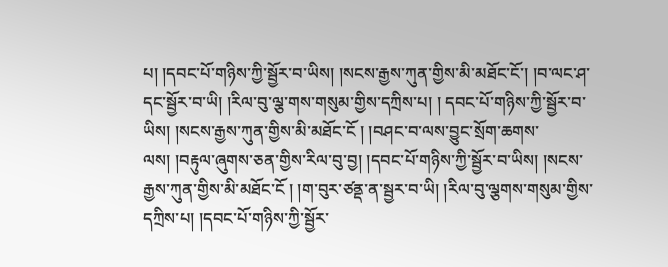པ། །དབང་པོ་གཉིས་ཀྱི་སྦྱོར་བ་ཡིས། །སངས་རྒྱས་ཀུན་གྱིས་མི་མཐོང་ངོ་། །བ་ལང་ཤ་དང་སྦྱོར་བ་ཡི། །རིལ་བུ་ལྕ་གས་གསུམ་གྱིས་དཀྲིས་པ། ། དབང་པོ་གཉིས་ཀྱི་སྦྱོར་བ་ཡིས། །སངས་རྒྱས་ཀུན་གྱིས་མི་མཐོང་ངོ ། །བཤང་བ་ལས་བྱུང་སྲོག་ཆགས་ལས། །བརྟུལ་ཞུགས་ཅན་གྱིས་རིལ་བུ་བྱ། །དབང་པོ་གཉིས་ཀྱི་སྦྱོར་བ་ཡིས། །སངས་རྒྱས་ཀུན་གྱིས་མི་མཐོང་ངོ ། །ག་བུར་ཙནྡ་ན་སྦྱར་བ་ཡི། །རིལ་བུ་ལྕགས་གསུམ་གྱིས་དཀྲིས་པ། །དབང་པོ་གཉིས་ཀྱི་སྦྱོར་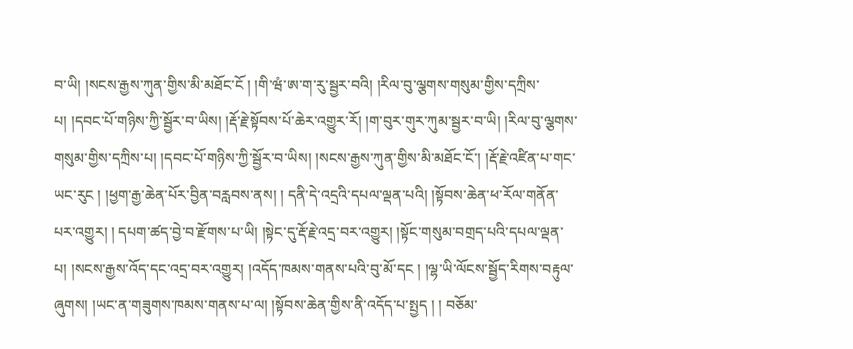བ་ཡི། །སངས་རྒྱས་ཀུན་གྱིས་མི་མཐོང་ངོ ། །གི་ཝཾ་ཨ་ག་རུ་སྦྱར་བའི། །རིལ་བུ་ལྕགས་གསུམ་གྱིས་དཀྲིས་པ། །དབང་པོ་གཉིས་ཀྱི་སྦྱོར་བ་ཡིས། །རྡོ་རྗེ་སྟོབས་པོ་ཆེར་འགྱུར་རོ། །ག་བུར་གུར་ཀུམ་སྦྱར་བ་ཡི། །རིལ་བུ་ལྕགས་གསུམ་གྱིས་དཀྲིས་པ། །དབང་པོ་གཉིས་ཀྱི་སྦྱོར་བ་ཡིས། །སངས་རྒྱས་ཀུན་གྱིས་མི་མཐོང་ངོ་། །རྡོ་རྗེ་འཛིན་པ་གང་ཡང་རུང ། །ཕྱག་རྒྱ་ཆེན་པོར་བྱིན་བརླབས་ནས། ། དནི་དེ་འདྲའི་དཔལ་ལྡན་པའི། །སྟོབས་ཆེན་ཕ་རོལ་གནོན་པར་འགྱུར། ། དཔག་ཚད་བྱེ་བ་རྫོགས་པ་ཡི། །སྟེང་དུ་རྡོ་རྗེ་འདྲ་བར་འགྱུར། །སྟོང་གསུམ་བགྲད་པའི་དཔལ་ལྡན་པ། །སངས་རྒྱས་འོད་དང་འདྲ་བར་འགྱུར། །འདོད་ཁམས་གནས་པའི་བུ་མོ་དང ། །ལྷ་ཡི་ལོངས་སྦྱོད་རིགས་བརྟུལ་ཞུགས། །ཡང་ན་གཟུགས་ཁམས་གནས་པ་ལ། །སྟོབས་ཆེན་གྱིས་ནི་འདོད་པ་སྤྱད ། ། བཅོམ་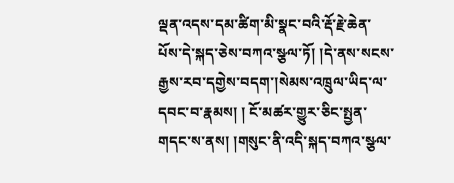ལྡན་འདས་དམ་ཚིག་མི་སྣང་བའི་རྡོ་རྗེ་ཆེན་པོས་དེ་སྐད་ཅེས་བཀའ་སྩལ་ཏོ། །དེ་ནས་སངས་རྒྱས་རབ་དགྱེས་བདག་།སེམས་འཁྲུལ་ཡིད་ལ་དབང་བ་རྣམས། ། ངོ་མཚར་གྱུར་ཅིང་སྤྱན་གདང་ས་ནས། །གསུང་ནི་འདི་སྐད་བཀའ་སྩལ་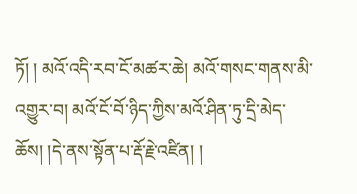ཏོ། ། མའོ་འདི་རབ་ངོ་མཚར་ཆེ། མའོ་གསང་གནས་མི་འགྱུར་བ། མའོ་ངོ་བོ་ཉིད་ཀྱིས་མའོ་ཤིན་ཏུ་དྲི་མེད་ཆོས། །དེ་ནས་སྟོན་པ་རྡོ་རྗེ་འཛིན། །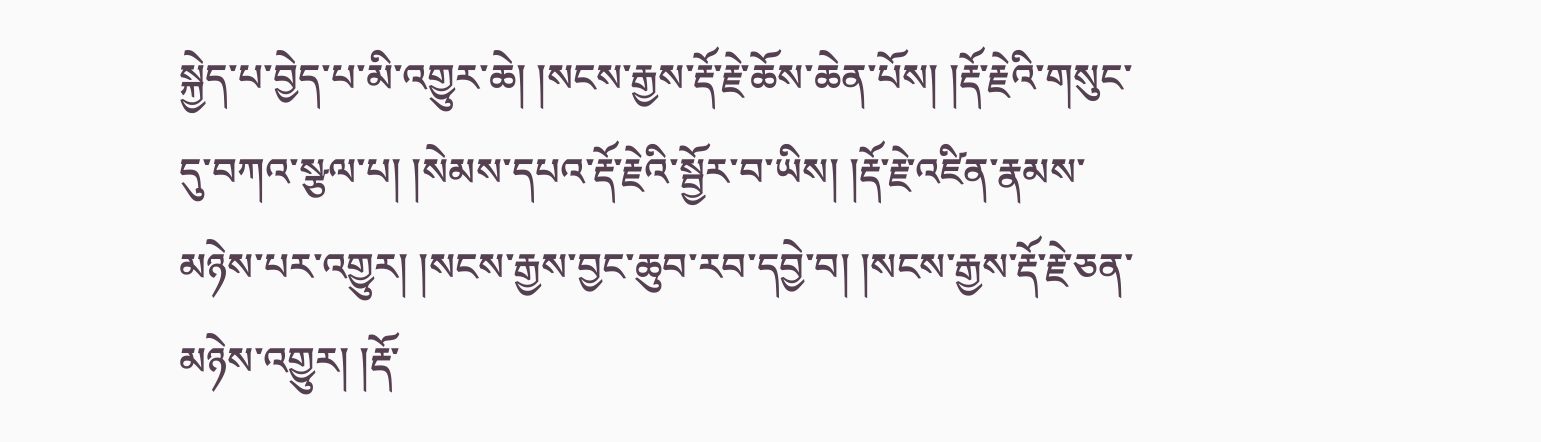སྐྱེད་པ་བྱེད་པ་མི་འགྱུར་ཆེ། །སངས་རྒྱས་རྡོ་རྗེ་ཆོས་ཆེན་པོས། །རྡོ་རྗེའི་གསུང་དུ་བཀའ་སྩལ་པ། །སེམས་དཔའ་རྡོ་རྗེའི་སྦྱོར་བ་ཡིས། །རྡོ་རྗེ་འཛིན་རྣམས་མཉེས་པར་འགྱུར། །སངས་རྒྱས་བྱང་ཆུབ་རབ་དབྱེ་བ། །སངས་རྒྱས་རྡོ་རྗེ་ཅན་མཉེས་འགྱུར། །རྡོ་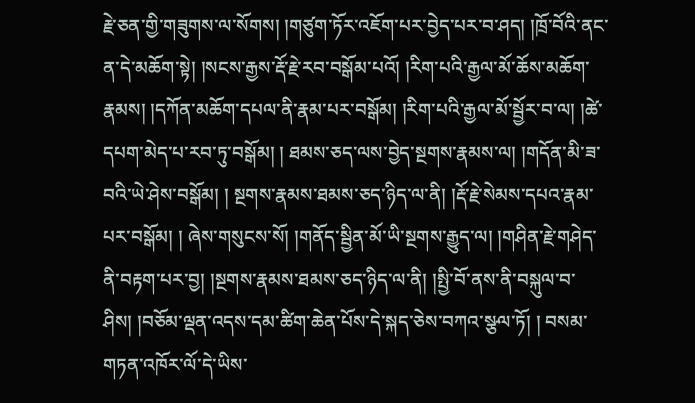རྗེ་ཅན་གྱི་གཟུགས་ལ་སོགས། །གཙུག་ཏོར་འཇོག་པར་བྱེད་པར་བ་ཤད། །ཁྲོ་བོའི་ནང་ན་དེ་མཆོག་སྟེ། །སངས་རྒྱས་རྡོ་རྗེ་རབ་བསྒོམ་པའོ། །རིག་པའི་རྒྱལ་མོ་ཆོས་མཆོག་རྣམས། །དཀོན་མཆོག་དཔལ་ནི་རྣམ་པར་བསྒོམ། །རིག་པའི་རྒྱལ་མོ་སྦྱོར་བ་ལ། །ཚེ་དཔག་མེད་པ་རབ་ཏུ་བསྒོམ། ། ཐམས་ཅད་ལས་བྱེད་སྔགས་རྣམས་ལ། །གདོན་མི་ཟ་བའི་ཡེ་ཤེས་བསྒོམ། ། སྔགས་རྣམས་ཐམས་ཅད་ཉིད་ལ་ནི། །རྡོ་རྗེ་སེམས་དཔའ་རྣམ་པར་བསྒོམ། ། ཞེས་གསུངས་སོ། །གནོད་སྦྱིན་མོ་ཡི་སྔགས་རྒྱུད་ལ། །གཤིན་རྗེ་གཤེད་ནི་བརྟག་པར་བྱ། །སྔགས་རྣམས་ཐམས་ཅད་ཉིད་ལ་ནི། །སྤྱི་བོ་ནས་ནི་བསྐུལ་བ་ཤིས། །བཅོམ་ལྡན་འདས་དམ་ཚིག་ཆེན་པོས་དེ་སྐད་ཅེས་བཀའ་སྩལ་ཏོ། ། བསམ་གཏན་འཁོར་ལོ་དེ་ཡིས་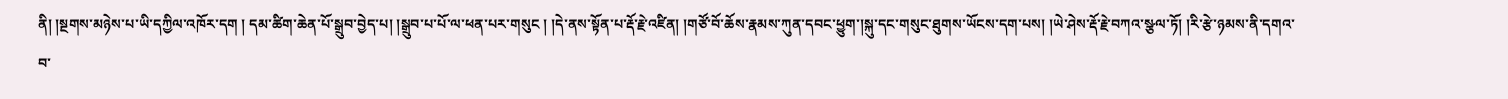ནི། །སྔགས་མཉེས་པ་ཡི་དཀྱིལ་འཁོར་དག ། དམ་ཚིག་ཆེན་པོ་སྒྲུབ་བྱེད་པ། །སྒྲུབ་པ་པོ་ལ་ཕན་པར་གསུང ། །དེ་ནས་སྟོན་པ་རྡོ་རྗེ་འཛིན། །གཙོ་བོ་ཆོས་རྣམས་ཀུན་དབང་ཕྱུག་།སྐུ་དང་གསུང་ཐུགས་ཡོངས་དག་པས། །ཡེ་ཤེས་རྡོ་རྗེ་བཀའ་སྩལ་ཏོ། །རི་རྩེ་ཉམས་ནི་དགའ་བ་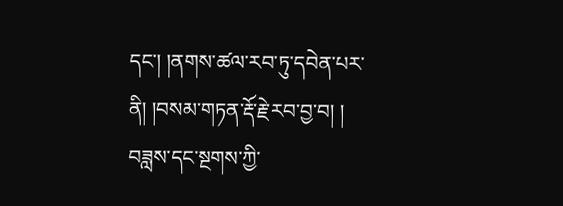དང་། །ནགས་ཚལ་རབ་ཏུ་དབེན་པར་ནི། །བསམ་གཏན་རྡོ་རྗེ་རབ་བྱ་བ། ། བཟླས་དང་སྔགས་ཀྱི་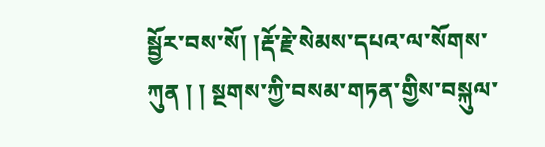སྦྱོར་བས་སོ། །རྡོ་རྗེ་སེམས་དཔའ་ལ་སོགས་ཀུན ། ། སྔགས་ཀྱི་བསམ་གཏན་གྱིས་བསྐུལ་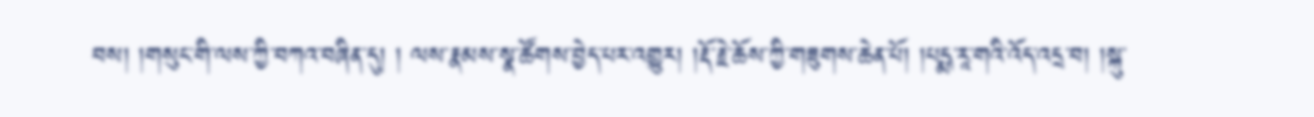བས། །གསུང་གི་ལས་ཀྱི་བཀའ་བཞིན་དུ། ། ལས་རྣམས་སྣ་ཚོགས་བྱེད་པར་འགྱུར། །རྡོ་རྗེ་ཆོས་ཀྱི་གཟུགས་ཆེན་པོ། །པདྨ་རཱ་གའི་འོད་འདྲ་བ། །སྐུ་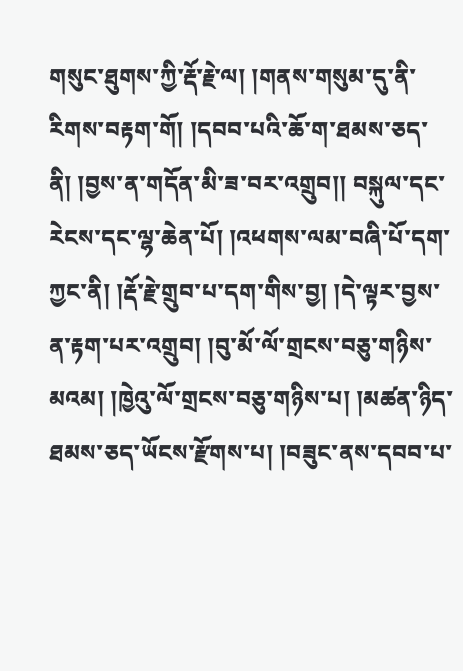གསུང་ཐུགས་ཀྱི་རྡོ་རྗེ་ལ། །གནས་གསུམ་དུ་ནི་རིགས་བརྟག་གོ། །དབབ་པའི་ཆོ་ག་ཐམས་ཅད་ནི། །བྱས་ན་གདོན་མི་ཟ་བར་འགྲུབ།། བསྐུལ་དང་རེངས་དང་ལྷ་ཆེན་པོ། །འཕགས་ལམ་བཞི་པོ་དག་ཀྱང་ནི། །རྡོ་རྗེ་གྲུབ་པ་དག་གིས་བྱ། །དེ་ལྟར་བྱས་ན་རྟག་པར་འགྲུབ། །བུ་མོ་ལོ་གྲངས་བཅུ་གཉིས་མའམ། །ཁྱེའུ་ལོ་གྲངས་བཅུ་གཉིས་པ། །མཚན་ཉིད་ཐམས་ཅད་ཡོངས་རྫོགས་པ། །བཟུང་ནས་དབབ་པ་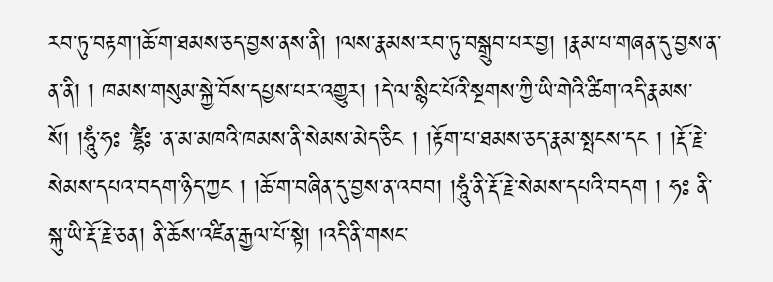རབ་ཏུ་བརྟག་།ཆོ་ག་ཐམས་ཅད་བྱས་ནས་ནི། །ལས་རྣམས་རབ་ཏུ་བསྒྲུབ་པར་བྱ། །རྣམ་པ་གཞན་དུ་བྱས་ན་ན་ནི། ། ཁམས་གསུམ་སྐྱེ་བོས་དཔྱས་པར་འགྱུར། །དེ་ལ་སྙིང་པོའི་སྔགས་ཀྱི་ཡི་གེའི་ཚིག་འདི་རྣམས་སོ། །ཧཱུཾ་ཧཿ ་ཛྷཻཿ ་ན་མ་མཁའི་ཁམས་ནི་སེམས་མེད་ཅིང ། །རྟོག་པ་ཐམས་ཅད་རྣམ་སྤངས་དང ། །རྡོ་རྗེ་སེམས་དཔའ་བདག་ཉིད་ཀྱང ། །ཆོ་ག་བཞིན་དུ་བྱས་ན་འབབ། །ཧཱུཾ་ནི་རྡོ་རྗེ་སེམས་དཔའི་བདག ། ཧཿ ནི་སྐུ་ཡི་རྡོ་རྗེ་ཅན། ནི་ཆོས་འཛིན་རྒྱལ་པོ་སྟེ། །འདི་ནི་གསང་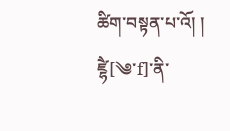ཚིག་བསྟན་པ་འོ། ། ཛྷཻ[༄་f]་ནི་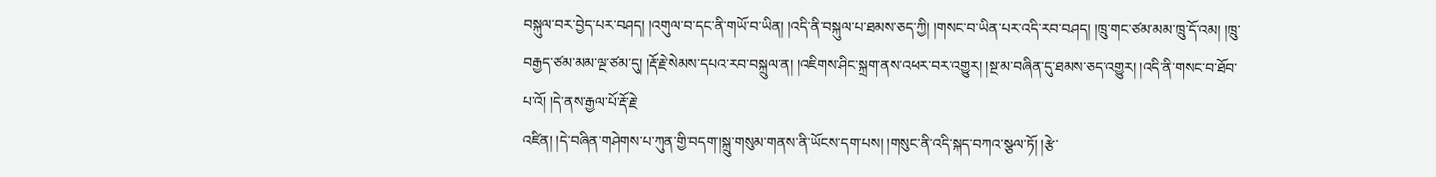བསྐུལ་བར་བྱེད་པར་བཤད། །འགུལ་བ་དང་ནི་གཡོ་བ་ཡིན། །འདི་ནི་བསྐུལ་པ་ཐམས་ཅད་ཀྱི། །གསང་བ་ཡིན་པར་འདི་རབ་བཤད། །ཁྲུ་གང་ཙམ་མམ་ཁྲུ་དོ་འམ། །ཁྲུ་བརྒྱད་ཙམ་མམ་ལྔ་ཙམ་དུ། །རྡོ་རྗེ་སེམས་དཔའ་རབ་བསྐྲུལ་ན། །འཇིགས་ཤིང་སྐྲག་ནས་འཕར་བར་འགྱུར། །སྔ་མ་བཞིན་དུ་ཐམས་ཅད་འགྱུར། །འདི་ནི་གསང་བ་ཐོབ་པ་འོ། །དེ་ནས་རྒྱལ་པོ་རྡོ་རྗེ་
འཛིན། །དེ་བཞིན་གཤེགས་པ་ཀུན་གྱི་བདག་།སྐྲུ་གསུམ་གནས་ནི་ཡོངས་དག་པས། །གསུང་ནི་འདི་སྐད་བཀའ་སྩལ་ཏོ། །རྩེ་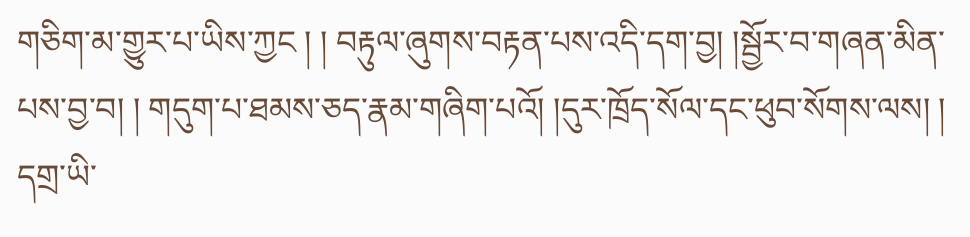གཅིག་མ་གྱུར་པ་ཡིས་ཀྱང ། ། བརྟུལ་ཞུགས་བརྟན་པས་འདི་དག་བྱ། །སྦྱོར་བ་གཞན་མིན་པས་བྱ་བ། ། གདུག་པ་ཐམས་ཅད་རྣམ་གཞིག་པའོ། །དུར་ཁྲོད་སོལ་དང་ཕུབ་སོགས་ལས། ། དགྲ་ཡི་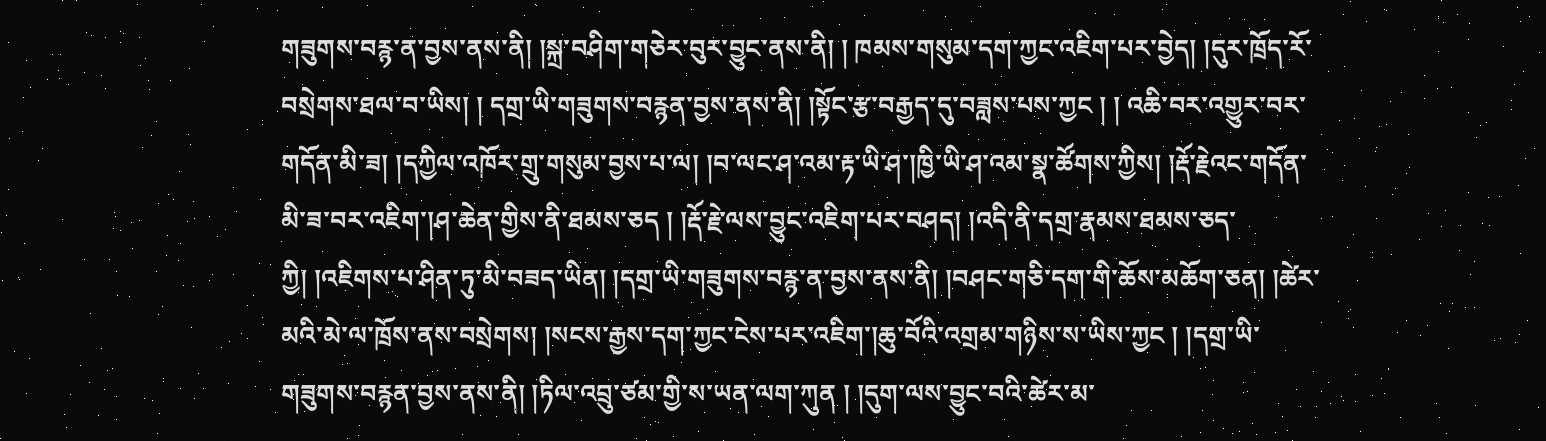གཟུགས་བརྙ་ན་བྱས་ནས་ནི། །སྐྲ་བཤིག་གཅེར་བུར་བྱུང་ནས་ནི། ། ཁམས་གསུམ་དག་ཀྱང་འཇིག་པར་བྱེད། །དུར་ཁྲོད་རོ་བསྲེགས་ཐལ་བ་ཡིས། ། དགྲ་ཡི་གཟུགས་བརྙན་བྱས་ནས་ནི། །སྟོང་རྩ་བརྒྱད་དུ་བཟླས་པས་ཀྱང ། ། འཆི་བར་འགྱུར་བར་གདོན་མི་ཟ། །དཀྱིལ་འཁོར་གྲུ་གསུམ་བྱས་པ་ལ། །བ་ལང་ཤ་འམ་རྟ་ཡི་ཤ་།ཁྱི་ཡི་ཤ་འམ་སྣ་ཚོགས་ཀྱིས། །རྡོ་རྗེའང་གདོན་མི་ཟ་བར་འཇིག་།ཤ་ཆེན་གྱིས་ནི་ཐམས་ཅད ། །རྡོ་རྗེ་ལས་བྱུང་འཇིག་པར་བཤད། །འདི་ནི་དགྲ་རྣམས་ཐམས་ཅད་ཀྱི། །འཇིགས་པ་ཤིན་ཏུ་མི་བཟད་ཡིན། །དགྲ་ཡི་གཟུགས་བརྙ་ན་བྱས་ནས་ནི། །བཤང་གཅི་དག་གི་ཆོས་མཆོག་ཅན། །ཚེར་མའི་མེ་ལ་ཁྲོས་ནས་བསྲེགས། །སངས་རྒྱས་དག་ཀྱང་ངེས་པར་འཇིག་།ཆུ་བོའི་འགྲམ་གཉིས་ས་ཡིས་ཀྱང ། །དགྲ་ཡི་གཟུགས་བརྙན་བྱས་ནས་ནི། །ཏིལ་འབྲུ་ཙམ་གྱི་ས་ཡན་ལག་ཀུན ། །དུག་ལས་བྱུང་བའི་ཚེར་མ་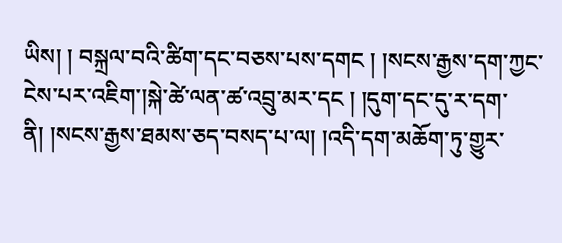ཡིས། ། བསྐྲལ་བའི་ཚིག་དང་བཅས་པས་དགང ། །སངས་རྒྱས་དག་ཀྱང་ངེས་པར་འཇིག་།སྐེ་ཚེ་ལན་ཚ་འབྲུ་མར་དང ། །དུག་དང་དུ་ར་དག་ནི། །སངས་རྒྱས་ཐམས་ཅད་བསད་པ་ལ། །འདི་དག་མཆོག་ཏུ་གྱུར་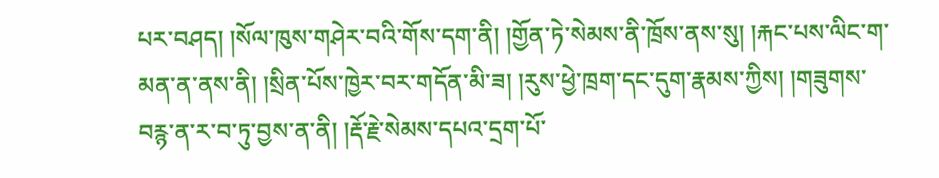པར་བཤད། །སོལ་ཁུས་གཤེར་བའི་གོས་དག་ནི། །གྱོན་ཏེ་སེམས་ནི་ཁྲོས་ནས་སུ། །རྐང་པས་ལིང་ག་མན་ན་ནས་ནི། །སྲིན་པོས་ཁྱེར་བར་གདོན་མི་ཟ། །རུས་ཕྱེ་ཁྲག་དང་དུག་རྣམས་ཀྱིས། །གཟུགས་བརྙ་ན་ར་བ་ཏུ་བྱས་ན་ནི། །རྡོ་རྗེ་སེམས་དཔའ་དྲག་པོ་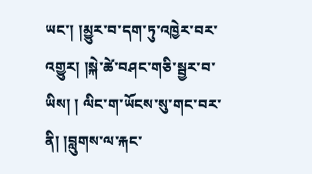ཡང་། །མྱུར་བ་དག་ཏུ་འཁྱེར་བར་འགྱུར། །སྐེ་ཚེ་བཤང་གཅི་སྦྱར་བ་ཡིས། ། ལིང་ག་ཡོངས་སུ་གང་བར་ནི། །བླུགས་ལ་རྐང་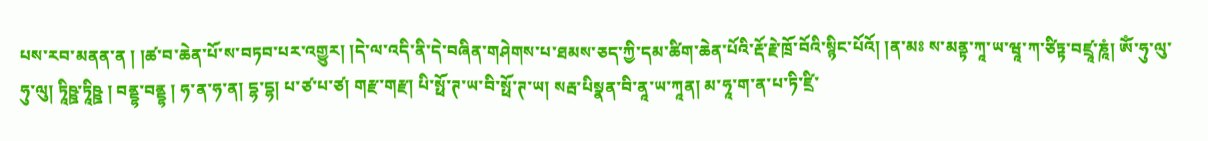པས་རབ་མནན་ན ། །ཚ་བ་ཆེན་པོ་ས་བཏབ་པར་འགྱུར། །དེ་ལ་འདི་ནི་དེ་བཞིན་གཤེགས་པ་ཐམས་ཅད་ཀྱི་དམ་ཚིག་ཆེན་པོའི་རྡོ་རྗེ་ཁྲོ་བོའི་སྙིང་པོའོ། །ན་མཿ ས་མནྟ་ཀཱ་ཡ་ཝཱ་ཀ་ཙིཏྟ་བཛྲཱ་ཎཱཾ། ཨོཾ་ཧུ་ལུ་ཧུ་ལུ། ཏཱིཥྛ་ཏཱིཥྛ ། བནྡྷ་བནྡྷ ། ཧ་ན་ཧ་ན། དྷ་དྷ། པ་ཙ་པ་ཙ། གརྫ་གརྫ། པི་སྥོ་ཊ་ཡ་བི་སྥོ་ཊ་ཡ། སརྦ་པིསྣན་བི་ནཱ་ཡ་ཀཱན། མ་ཧཱ་ག་ན་པ་ཏི་ཛྲི་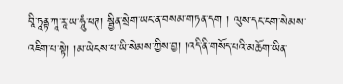བཱི་ཏཱནྟ་ཀཱ་རཱ་ཡ་ཧཱུཾ་ཕཊ། སྦྱིན་སྲེག་ཡང་ན་བསམ་གཏན་དག ། ལུས་དང་ངག་སེམས་འཇིག་པ་སྟེ། །མ་ཡེངས་པ་ཡི་སེམས་ཀྱིས་བྱ། །འདི་ནི་གསོད་པའི་མཆོག་ཡིན་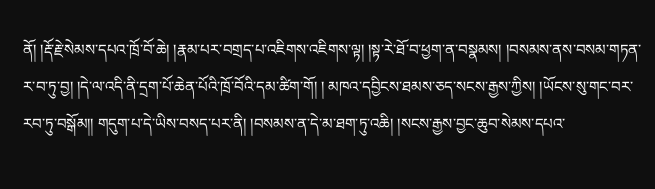ནོ། །རྡོ་རྗེ་སེམས་དཔའ་ཁྲོ་བོ་ཆེ། །རྣམ་པར་བགྲད་པ་འཇིགས་འཇིགས་ལྟ། །སྟ་རེ་ཐོ་བ་ཕྱག་ན་བསྣམས། །བསམས་ནས་བསམ་གཏན་ར་བ་ཏུ་བྱ། །དེ་ལ་འདི་ནི་དྲག་པོ་ཆེན་པོའི་ཁྲོ་བོའི་དམ་ཚིག་གོ། ། མཁའ་དབྱིངས་ཐམས་ཅད་སངས་རྒྱས་ཀྱིས། །ཡོངས་སུ་གང་བར་རབ་ཏུ་བསྒོམ།། གདུག་པ་དེ་ཡིས་བསད་པར་ནི། །བསམས་ན་དེ་མ་ཐག་ཏུ་འཆི། །སངས་རྒྱས་བྱང་ཆུབ་སེམས་དཔའ་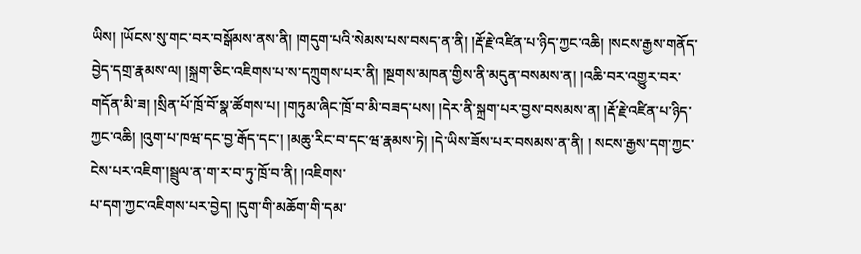ཡིས། །ཡོངས་སུ་གང་བར་བསྒོམས་ནས་ནི། །གདུག་པའི་སེམས་པས་བསད་ན་ནི། །རྡོ་རྗེ་འཛིན་པ་ཉིད་ཀྱང་འཆི། །སངས་རྒྱས་གནོད་བྱེད་དགྲ་རྣམས་ལ། །སྐྲག་ཅིང་འཇིགས་པ་ས་དཀྲུགས་པར་ནི། །སྔགས་མཁན་གྱིས་ནི་མདུན་བསམས་ན། །འཆི་བར་འགྱུར་བར་གདོན་མི་ཟ། །སྲིན་པོ་ཁྲོ་བོ་སྣ་ཚོགས་པ། །གཏུམ་ཞིང་ཁྲོ་བ་མི་བཟད་པས། །དེར་ནི་སྐྲག་པར་བྱས་བསམས་ན། །རྡོ་རྗེ་འཛིན་པ་ཉིད་ཀྱང་འཆི། །འུག་པ་ཁཝ་དང་བྱ་རྒོད་དང་། །མཆུ་རིང་བ་དང་ཝ་རྣམས་ཏེ། །དེ་ཡིས་ཟོས་པར་བསམས་ན་ནི། ། སངས་རྒྱས་དག་ཀྱང་ངེས་པར་འཇིག་།སྦྲུལ་ན་ག་ར་བ་ཏུ་ཁྲོ་བ་ནི། །འཇིགས་
པ་དག་ཀྱང་འཇིགས་པར་བྱེད། །དུག་གི་མཆོག་གི་དམ་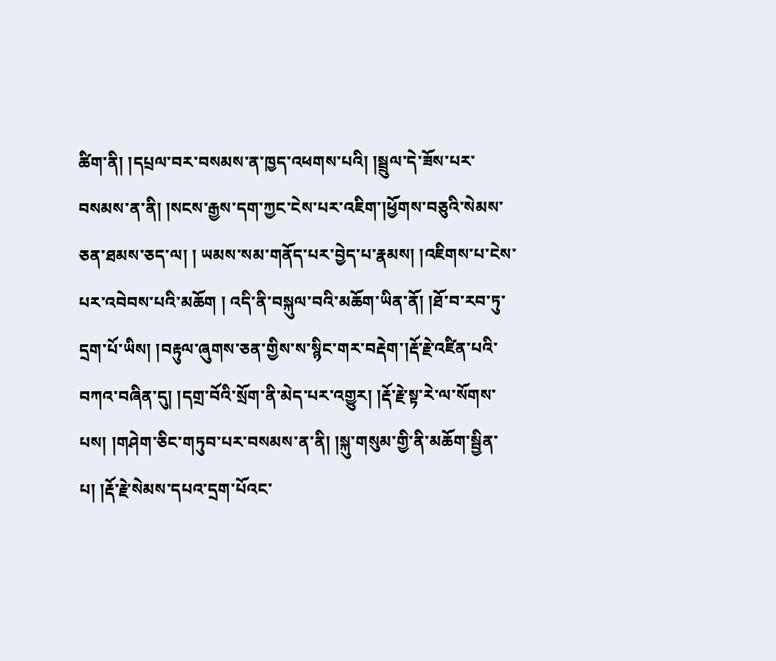ཚིག་ནི། །དཔྲལ་བར་བསམས་ན་ཁྱད་འཕགས་པའི། །སྦྲུལ་དེ་ཟོས་པར་བསམས་ན་ནི། །སངས་རྒྱས་དག་ཀྱང་ངེས་པར་འཇིག་།ཕྱོགས་བཅུའི་སེམས་ཅན་ཐམས་ཅད་ལ། ། ཡམས་སམ་གནོད་པར་བྱེད་པ་རྣམས། །འཇིགས་པ་ངེས་པར་འབེབས་པའི་མཆོག ། འདི་ནི་བསྐུལ་བའི་མཆོག་ཡིན་ནོ། །ཐོ་བ་རབ་ཏུ་དྲག་པོ་ཡིས། །བརྟུལ་ཞུགས་ཅན་གྱིས་ས་སྙིང་གར་བརྡེག་།རྡོ་རྗེ་འཛིན་པའི་བཀའ་བཞིན་དུ། །དགྲ་བོའི་སྲོག་ནི་མེད་པར་འགྱུར། །རྡོ་རྗེ་སྟ་རེ་ལ་སོགས་པས། །གཤེག་ཅིང་གཏུབ་པར་བསམས་ན་ནི། །སྐུ་གསུམ་གྱི་ནི་མཆོག་སྦྱིན་པ། །རྡོ་རྗེ་སེམས་དཔའ་དྲག་པོའང་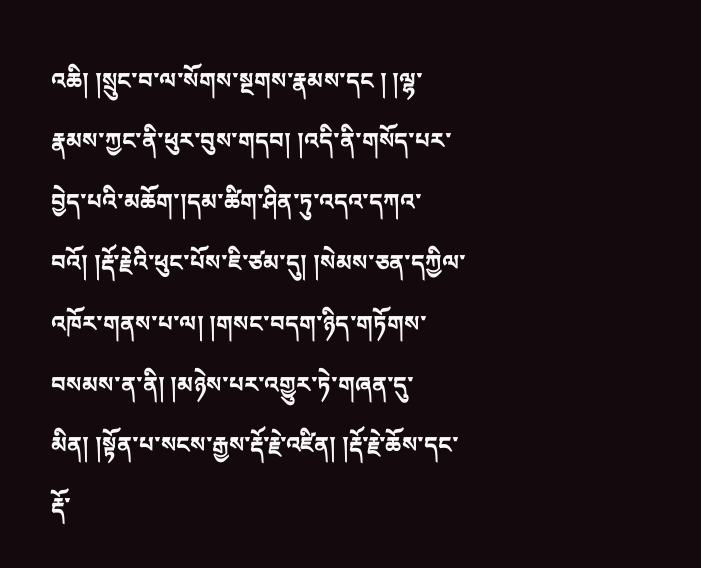འཆི། །སྲུང་བ་ལ་སོགས་སྔགས་རྣམས་དང ། །ལྷ་རྣམས་ཀྱང་ནི་ཕུར་བུས་གདབ། །འདི་ནི་གསོད་པར་བྱེད་པའི་མཆོག་།དམ་ཚིག་ཤིན་ཏུ་འདའ་དཀའ་བའོ། །རྡོ་རྗེའི་ཕུང་པོས་ཇི་ཙམ་དུ། །སེམས་ཅན་དཀྱིལ་འཁོར་གནས་པ་ལ། །གསང་བདག་ཉིད་གཏོགས་བསམས་ན་ནི། །མཉེས་པར་འགྱུར་ཏེ་གཞན་དུ་མིན། །སྟོན་པ་སངས་རྒྱས་རྡོ་རྗེ་འཛིན། །རྡོ་རྗེ་ཆོས་དང་རྡོ་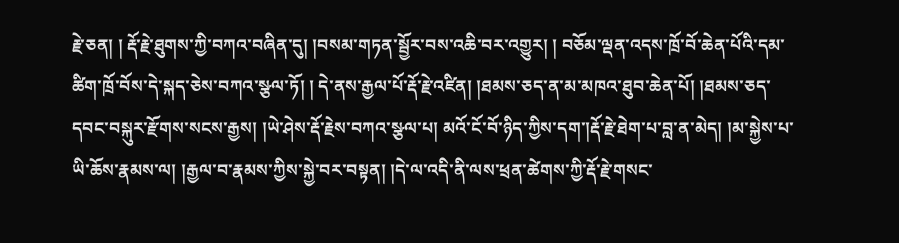རྗེ་ཅན། ། རྡོ་རྗེ་ཐུགས་ཀྱི་བཀའ་བཞིན་དུ། །བསམ་གཏན་སྦྱོར་བས་འཆི་བར་འགྱུར། ། བཅོམ་ལྡན་འདས་ཁྲོ་བོ་ཆེན་པོའི་དམ་ཚིག་ཁྲོ་བོས་དེ་སྐད་ཅེས་བཀའ་སྩལ་ཏོ། ། དེ་ནས་རྒྱལ་པོ་རྡོ་རྗེ་འཛིན། །ཐམས་ཅད་ན་མ་མཁའ་ཐུབ་ཆེན་པོ། །ཐམས་ཅད་དབང་བསྐུར་རྫོགས་སངས་རྒྱས། །ཡེ་ཤེས་རྡོ་རྗེས་བཀའ་སྩལ་པ། མའོ་ངོ་བོ་ཉིད་ཀྱིས་དག་།རྡོ་རྗེ་ཐེག་པ་བླ་ན་མེད། །མ་སྐྱེས་པ་ཡི་ཆོས་རྣམས་ལ། །རྒྱལ་བ་རྣམས་ཀྱིས་སྐྱེ་བར་བསྟན། །དེ་ལ་འདི་ནི་ལས་ཕྲན་ཚེགས་ཀྱི་རྡོ་རྗེ་གསང་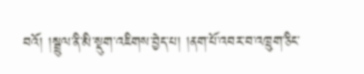བའོ། །སྦྲུལ་ནི་མི་སྡུག་འཇིགས་བྱེད་པ། །ནག་པོ་འབར་བ་འཁྲུག་ཅིང་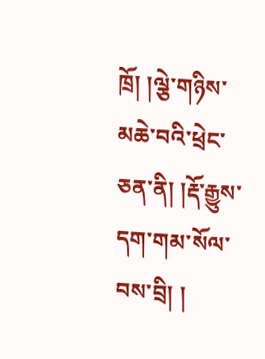ཁྲོ། །ལྕེ་གཉིས་མཆེ་བའི་ཕྲེང་ཅན་ནི། །རྡོ་རྒྱུས་དག་གམ་སོལ་བས་བྲི། །